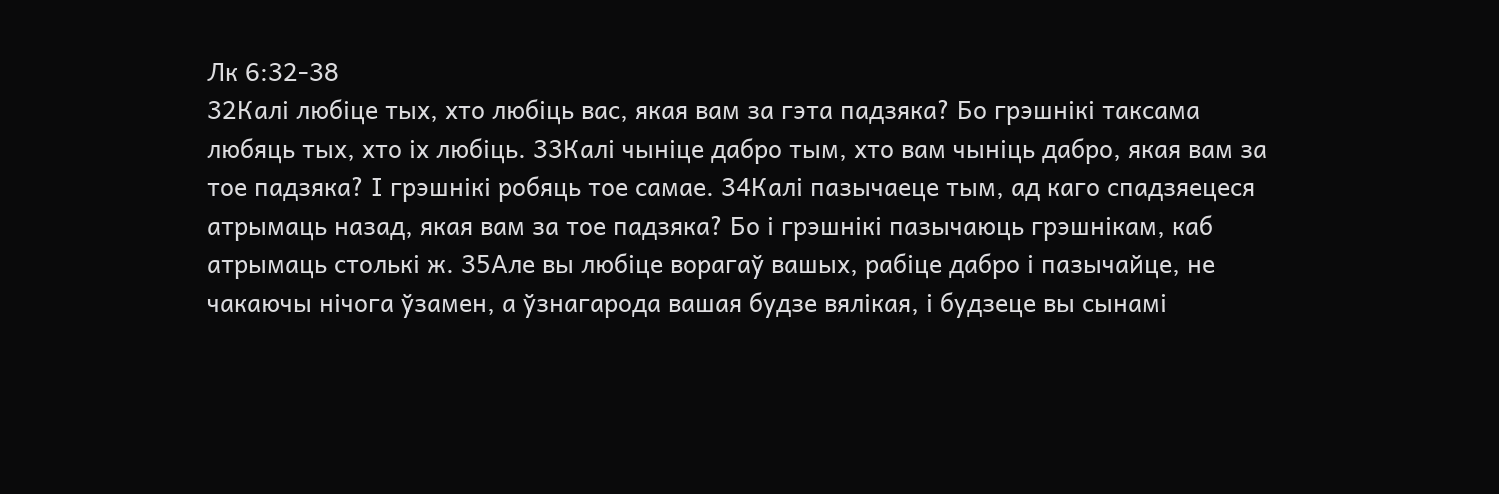Лк 6:32-38
32Калі любіце тых, хто любіць вас, якая вам за гэта падзяка? Бо грэшнікі таксама любяць тых, хто іх любіць. 33Калі чыніце дабро тым, хто вам чыніць дабро, якая вам за тое падзяка? І грэшнікі робяць тое самае. 34Калі пазычаеце тым, ад каго спадзяецеся атрымаць назад, якая вам за тое падзяка? Бо і грэшнікі пазычаюць грэшнікам, каб атрымаць столькі ж. 35Але вы любіце ворагаў вашых, рабіце дабро і пазычайце, не чакаючы нічога ўзамен, а ўзнагарода вашая будзе вялікая, і будзеце вы сынамі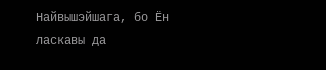Найвышэйшага, бо Ён ласкавы да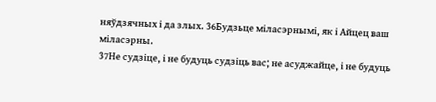няўдзячных і да злых. 36Будзьце міласэрнымі, як і Айцец ваш міласэрны.
37Не судзіце, і не будуць судзіць вас; не асуджайце, і не будуць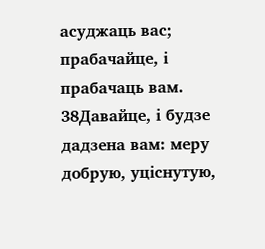асуджаць вас; прабачайце, і прабачаць вам. 38Давайце, і будзе дадзена вам: меру добрую, уціснутую,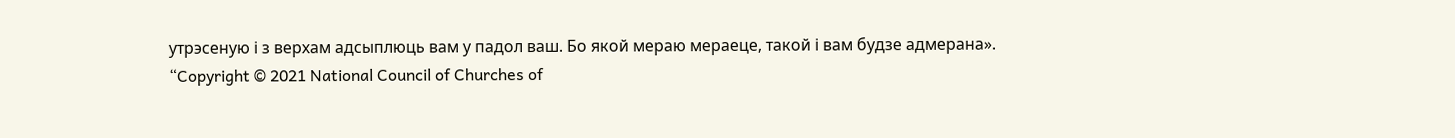утрэсеную і з верхам адсыплюць вам у падол ваш. Бо якой мераю мераеце, такой і вам будзе адмерана».
“Copyright © 2021 National Council of Churches of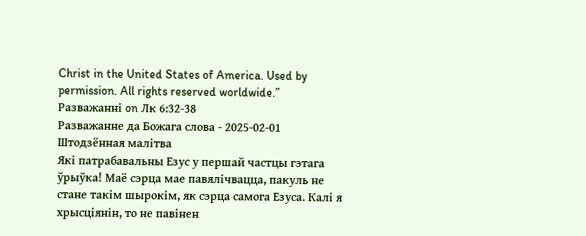Christ in the United States of America. Used by permission. All rights reserved worldwide.”
Разважанні on Лк 6:32-38
Разважанне да Божага слова - 2025-02-01 Штодзённая малітва
Які патрабавальны Езус у першай частцы гэтага ўрыўка! Маё сэрца мае павялічвацца, пакуль не стане такім шырокім, як сэрца самога Езуса. Калі я хрысціянін, то не павінен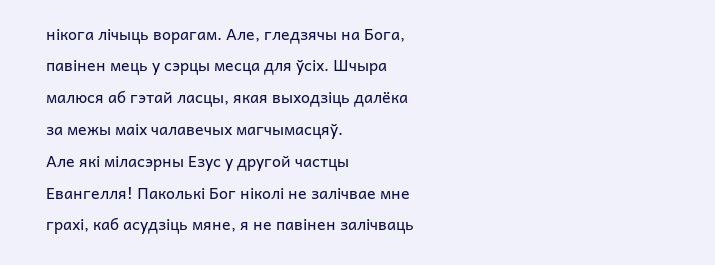нікога лічыць ворагам. Але, гледзячы на Бога, павінен мець у сэрцы месца для ўсіх. Шчыра малюся аб гэтай ласцы, якая выходзіць далёка за межы маіх чалавечых магчымасцяў.
Але які міласэрны Езус у другой частцы Евангелля! Паколькі Бог ніколі не залічвае мне грахі, каб асудзіць мяне, я не павінен залічваць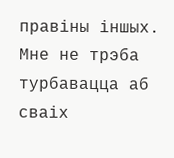правіны іншых. Мне не трэба турбавацца аб сваіх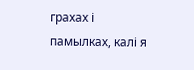грахах і памылках, калі я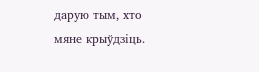дарую тым, хто мяне крыўдзіць.